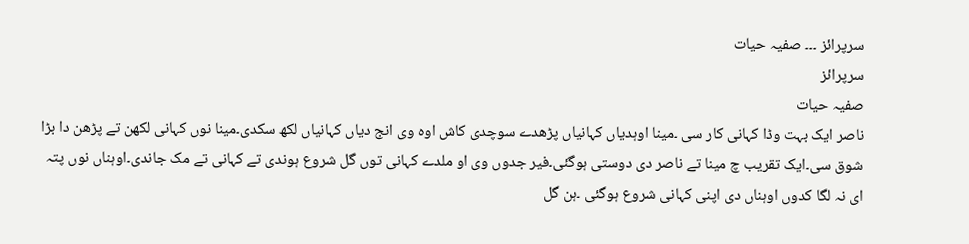سرپرائز ۔۔۔ صفیہ حیات
سرپرائز
صفیہ حیات
ناصر ایک بہت وڈا کہانی کار سی ۔مینا اوہدیاں کہانیاں پڑھدے سوچدی کاش اوہ وی انج دیاں کہانیاں لکھ سکدی۔مینا نوں کہانی لکھن تے پڑھن دا بڑا شوق سی۔ایک تقریب چ مینا تے ناصر دی دوستی ہوگئی۔فیر جدوں وی او ملدے کہانی توں گل شروع ہوندی تے کہانی تے مک جاندی۔اوہناں نوں پتہ ای نہ لگا کدوں اوہناں دی اپنی کہانی شروع ہوگئی ۔ہن گل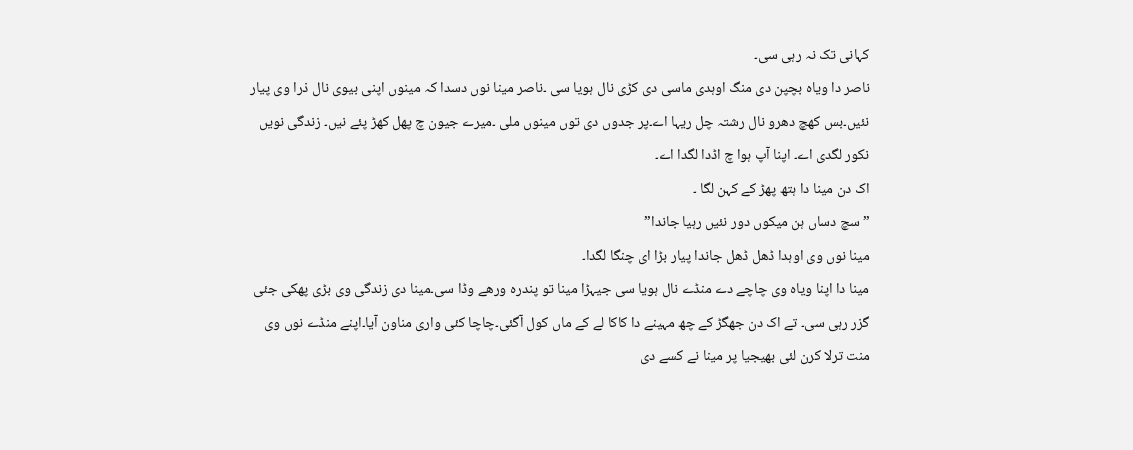کہانی تک نہ رہی سی۔
ناصر دا ویاہ بچپن دی منگ اوہدی ماسی دی کڑی نال ہویا سی ۔ناصر مینا نوں دسدا کہ مینوں اپنی بیوی نال ذرا وی پیار نئیں۔بس کھچ دھرو نال رشتہ چل ریہا اے۔پر جدوں دی توں مینوں ملی ۔میرے جیون چ پھل کھڑ پئے نیں۔ زندگی نویں نکور لگدی اے۔ اپنا آپ ہوا چ اڈدا لگدا اے۔
اک دن مینا دا ہتھ پھڑ کے کہن لگا ۔
” سچ دساں ہن میکوں دور نئیں رہیا جاندا”
مینا نوں وی اوہدا ڈھل ڈھل جاندا پیار بڑا ای چنگا لگدا۔
مینا دا اپنا ویاہ وی چاچے دے منڈے نال ہویا سی جیہڑا مینا تو پندرہ ورھے وڈا سی۔مینا دی زندگی وی بڑی پھکی جئی گزر رہی سی۔ تے اک دن جھگڑ کے چھ مہینے دا کاکا لے کے ماں کول آگئی۔چاچا کئی واری مناون آیا۔اپنے منڈے نوں وی منت ترلا کرن لئی بھیجیا پر مینا نے کسے دی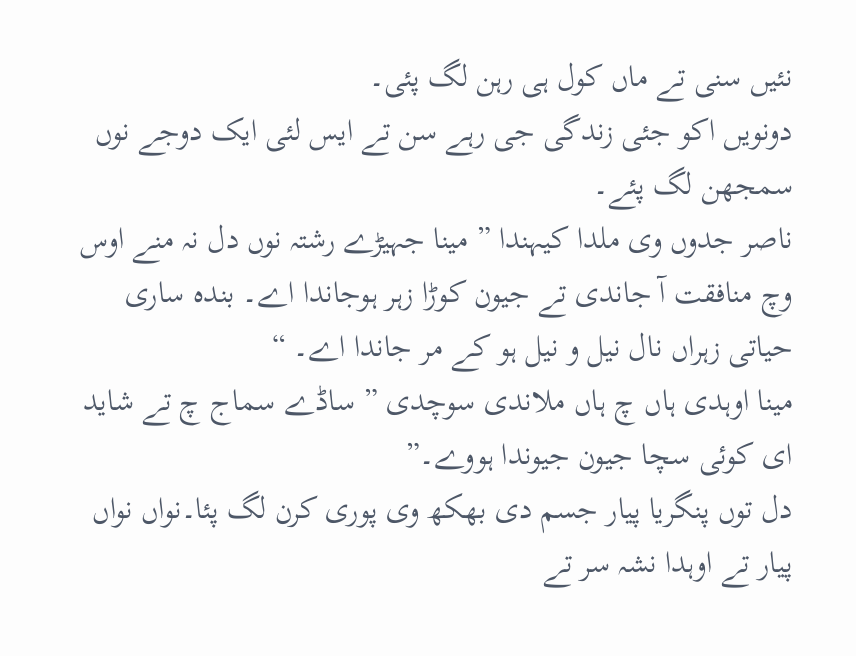نئیں سنی تے ماں کول ہی رہن لگ پئی۔
دونویں اکو جئی زندگی جی رہے سن تے ایس لئی ایک دوجے نوں سمجھن لگ پئے۔
ناصر جدوں وی ملدا کیہندا ” مینا جہیڑے رشتہ نوں دل نہ منے اوس وچ منافقت آ جاندی تے جیون کوڑا زہر ہوجاندا اے۔ بندہ ساری حیاتی زہراں نال نیل و نیل ہو کے مر جاندا اے۔ “
مینا اوہدی ہاں چ ہاں ملاندی سوچدی ” ساڈے سماج چ تے شاید ای کوئی سچا جیون جیوندا ہووے۔”
دل توں پنگریا پیار جسم دی بھکھ وی پوری کرن لگ پئا۔نواں نواں پیار تے اوہدا نشہ سر تے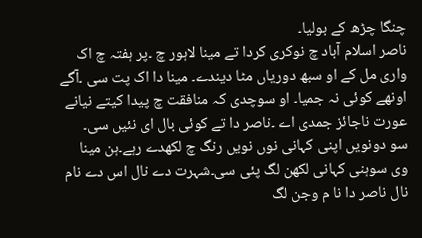چنگا چڑھ کے بولیا۔
ناصر اسلام آباد چ نوکری کردا تے مینا لاہور چ ۔پر ہفتہ چ اک واری مل کے او سبھ دوریاں مٹا دیندے۔ مینا دا اک پت سی ۔آگے اونھے کوئی نہ جمیا۔ او سوچدی کہ منافقت چ پیدا کیتے نیانے عورت ناجائز جمدی اے ۔ناصر دا تے کوئی بال ای نئیں سی۔
سو دونویں اپنی کہانی نوں نویں رنگ چ لکھدے رہے۔ہن مینا وی سوہنی کہانی لکھن لگ پئی سی۔شہرت دے نال اس دے نام نال ناصر دا نا م وجن لگ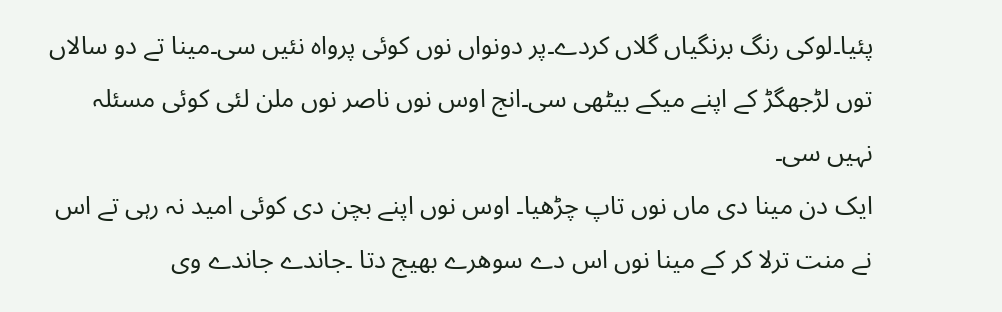پئیا۔لوکی رنگ برنگیاں گلاں کردے۔پر دونواں نوں کوئی پرواہ نئیں سی۔مینا تے دو سالاں توں لڑجھگڑ کے اپنے میکے بیٹھی سی۔انج اوس نوں ناصر نوں ملن لئی کوئی مسئلہ نہیں سی۔
ایک دن مینا دی ماں نوں تاپ چڑھیا۔ اوس نوں اپنے بچن دی کوئی امید نہ رہی تے اس نے منت ترلا کر کے مینا نوں اس دے سوھرے بھیج دتا ۔جاندے جاندے وی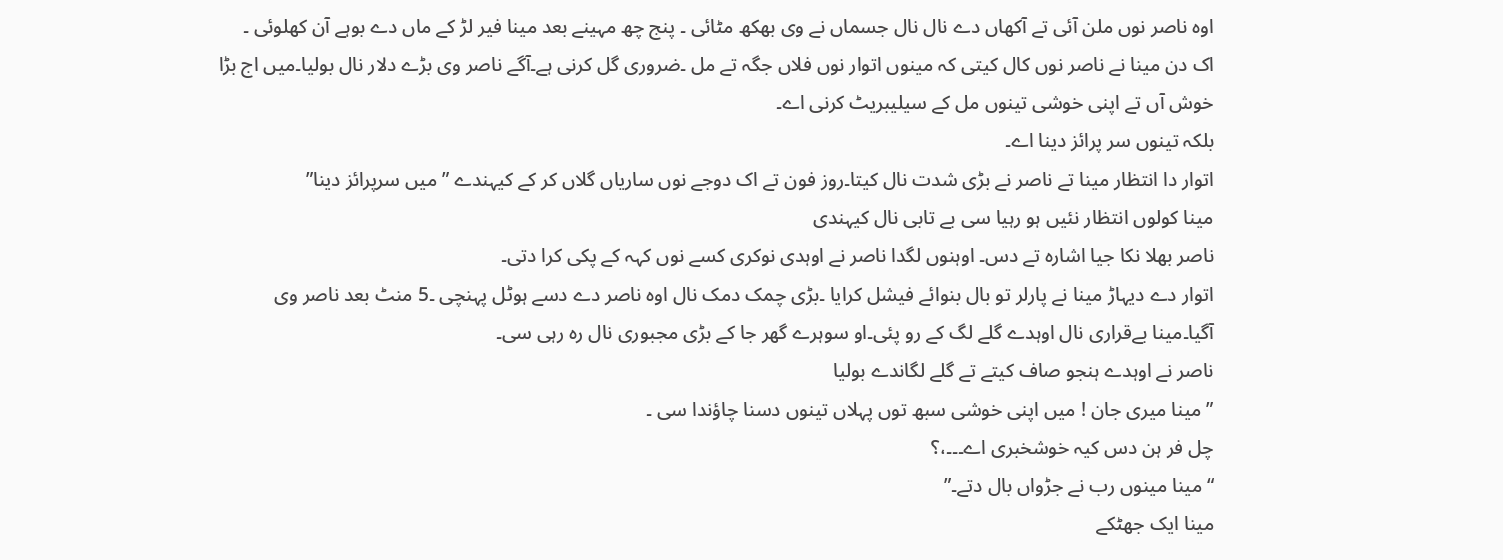اوہ ناصر نوں ملن آئی تے آکھاں دے نال نال جسماں نے وی بھکھ مٹائی ۔ پنج چھ مہینے بعد مینا فیر لڑ کے ماں دے بوہے آن کھلوئی ۔
اک دن مینا نے ناصر نوں کال کیتی کہ مینوں اتوار نوں فلاں جگہ تے مل ۔ضروری گل کرنی ہے۔آگے ناصر وی بڑے دلار نال بولیا۔میں اج بڑا خوش آں تے اپنی خوشی تینوں مل کے سیلیبریٹ کرنی اے۔
بلکہ تینوں سر پرائز دینا اے۔
اتوار دا انتظار مینا تے ناصر نے بڑی شدت نال کیتا۔روز فون تے اک دوجے نوں ساریاں گلاں کر کے کیہندے ” میں سرپرائز دینا”
مینا کولوں انتظار نئیں ہو رہیا سی بے تابی نال کیہندی
ناصر بھلا نکا جیا اشارہ تے دس۔ اوہنوں لگدا ناصر نے اوہدی نوکری کسے نوں کہہ کے پکی کرا دتی۔
اتوار دے دیہاڑ مینا نے پارلر تو بال بنوائے فیشل کرایا ۔بڑی چمک دمک نال اوہ ناصر دے دسے ہوٹل پہنچی ۔5 منٹ بعد ناصر وی آگیا۔مینا بےقراری نال اوہدے گلے لگ کے رو پئی۔او سوہرے گھر جا کے بڑی مجبوری نال رہ رہی سی۔
ناصر نے اوہدے ہنجو صاف کیتے تے گلے لگاندے بولیا
” مینا میری جان ! میں اپنی خوشی سبھ توں پہلاں تینوں دسنا چاؤندا سی ۔
چل فر ہن دس کیہ خوشخبری اے۔۔۔،؟
“مینا مینوں رب نے جڑواں بال دتے۔”
مینا ایک جھٹکے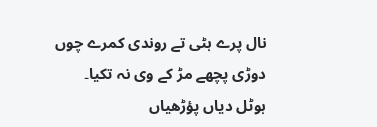نال پرے ہٹی تے روندی کمرے چوں دوڑی پچھے مڑ کے وی نہ تکیا۔
ہوٹل دیاں پؤڑھیاں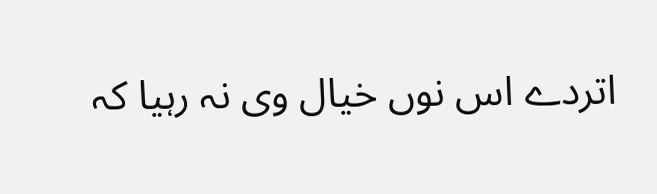اتردے اس نوں خیال وی نہ رہیا کہ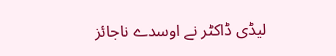لیڈی ڈاکٹر نے اوسدے ناجائز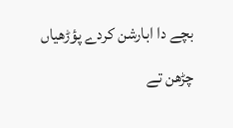بچے دا ابارشن کردے پؤڑھیاں چڑھن تے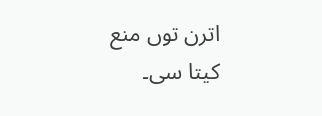اترن توں منع کیتا سی۔